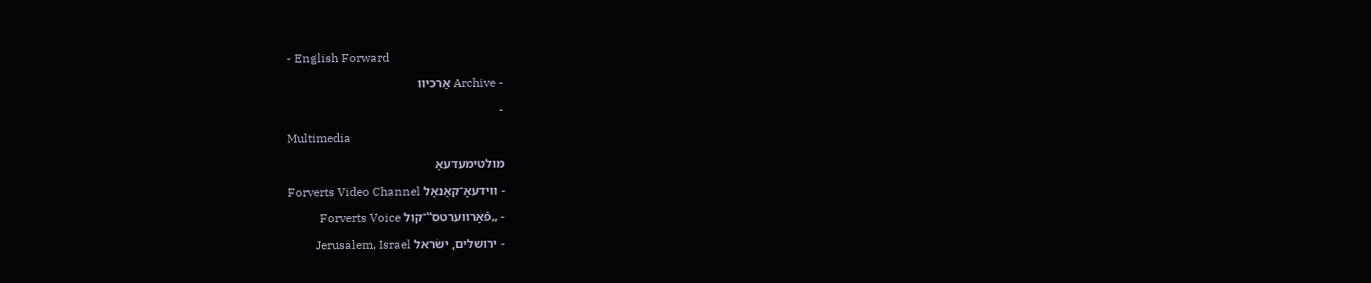- English Forward
- Archive אַרכיוו
-
Multimedia
מולטימעדעאַ
- ווידעאָ־קאַנאַל Forverts Video Channel
- „פֿאָרווערטס‟־קול Forverts Voice
- ירושלים, ישׂראל Jerusalem, Israel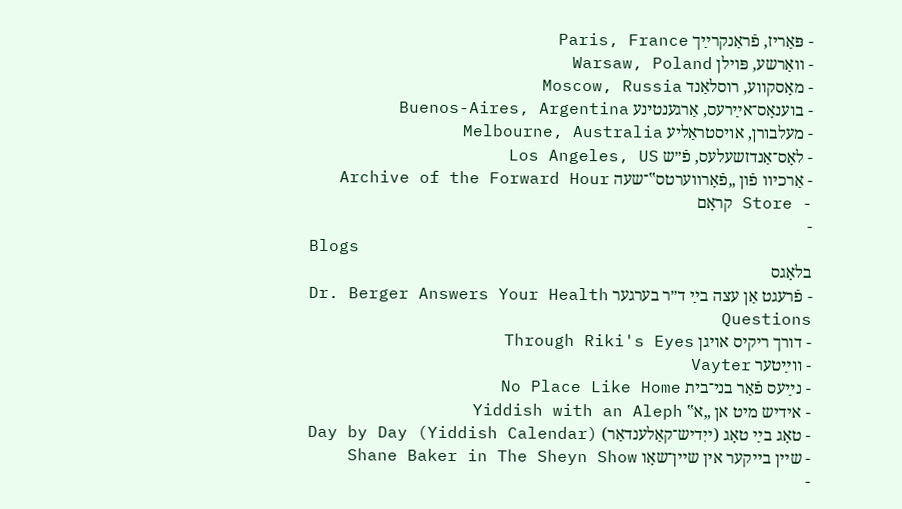- פּאַריז, פֿראַנקרײַך Paris, France
- וואַרשע, פּוילן Warsaw, Poland
- מאָסקווע, רוסלאַנד Moscow, Russia
- בוענאָס־אײַרעס, אַרגענטינע Buenos-Aires, Argentina
- מעלבורן, אויסטראַליע Melbourne, Australia
- לאָס־אַנדזשעלעס, פֿ״ש Los Angeles, US
- אַרכיוו פֿון „פֿאָרווערטס‟־שעה Archive of the Forward Hour
- Store קראָם
-
Blogs
בלאָגס
- פֿרעגט אַן עצה בײַ ד״ר בערגער Dr. Berger Answers Your Health Questions
- דורך ריקיס אויגן Through Riki's Eyes
- ווײַטער Vayter
- נײַעס פֿאַר בני־בית No Place Like Home
- אידיש מיט אן „א‟ Yiddish with an Aleph
- טאָג בײַ טאָג (ייִדיש־קאַלענדאַר) Day by Day (Yiddish Calendar)
- שיין בייקער אין שיין־שאָו Shane Baker in The Sheyn Show
-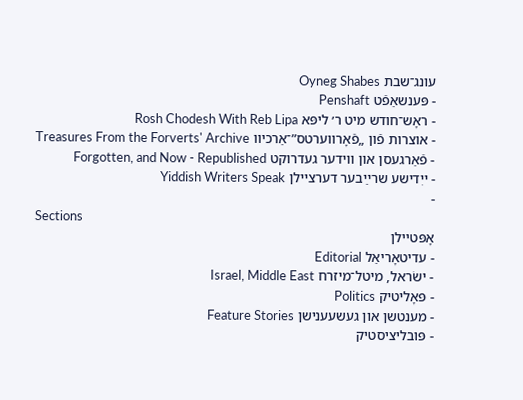עונג־שבת Oyneg Shabes
- פּענשאַפֿט Penshaft
- ראָש־חודש מיט ר׳ ליפּא Rosh Chodesh With Reb Lipa
- אוצרות פֿון „פֿאָרווערטס”־אַרכיוו Treasures From the Forverts' Archive
- פֿאַרגעסן און ווידער געדרוקט Forgotten, and Now - Republished
- ייִדישע שרײַבער דערציילן Yiddish Writers Speak
-
Sections
אָפּטיילן
- עדיטאָריאַל Editorial
- ישׂראל, מיטל־מיזרח Israel, Middle East
- פּאָליטיק Politics
- מענטשן און געשעענישן Feature Stories
- פּובליציסטיק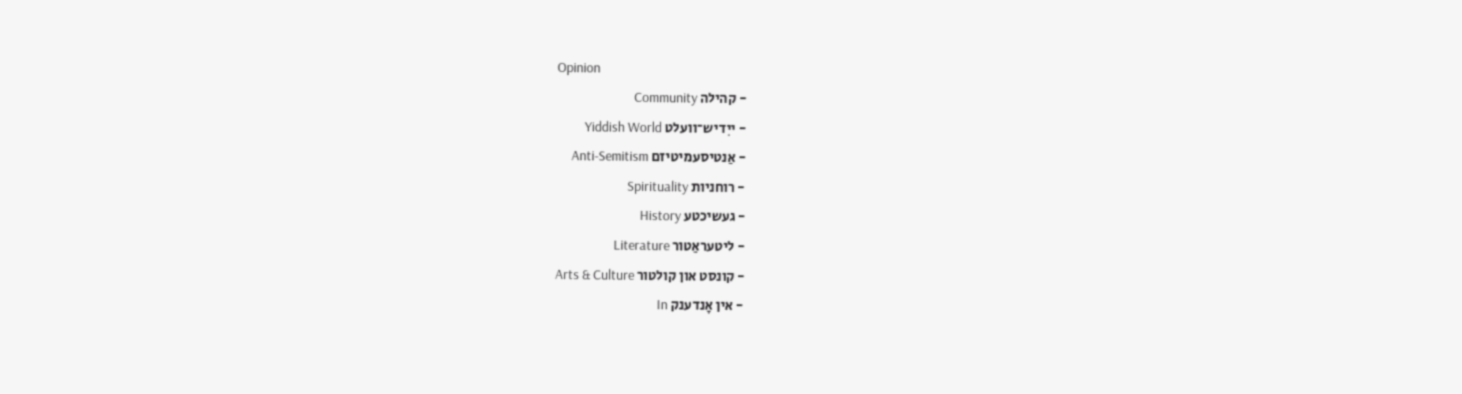Opinion
- קהילה Community
- ייִדיש־וועלט Yiddish World
- אַנטיסעמיטיזם Anti-Semitism
- רוחניות Spirituality
- געשיכטע History
- ליטעראַטור Literature
- קונסט און קולטור Arts & Culture
- אין אָנדענק In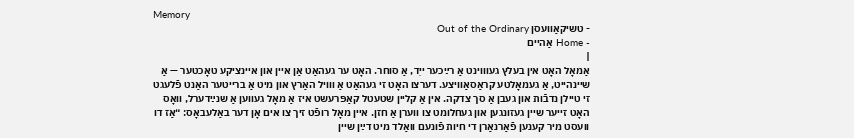Memory
- טשיקאַוועסן Out of the Ordinary
- Home אַהיים
|
אַמאָל האָט אין בעלץ געוווינט אַ רײַכער ייִד, אַ סוחר. האָט ער געהאַט אַן איין און איינציקע טאָכטער — אַ שיינהייט, אַ געמאָלטע קראַסאַוויצע. דערצו האָט זי געהאַט אַ ווויל האַרץ און מיט אַ ברייטער האַנט פֿלעגט זי טיילן נדבֿות און געבן אַ סך צדקה. אין אַ קליין שטעטל קאַפּרעשט איז אַ מאָל געווען אַ שנײַדערל, וואָס האָט זייער שיין געזונגען און געחלומט צו ווערן אַ חזן. איין מאָל רופֿט זיך צו אים אָן דער באַלעבאָס: “אַז דו וועסט מיר קענען פֿאַרנאַרן די חיות פֿונעם וואַלד מיט דײַן שיין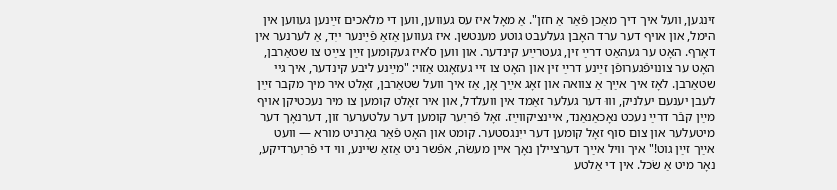זינגען, וועל איך דיך מאַכן פֿאַר אַ חזן". אַ מאָל איז עס געווען, ווען די מלאכים זײַנען געווען אין הימל, און אויף דער ערד האָבן געלעבט גוטע מענטשן. איז געווען אַזאַ פֿײַנער ייִד, אַ לערנער אין דאָרף. האָט ער געהאַט דרײַ זין, געטרײַע קינדער. און ווען ס’איז געקומען זײַן צײַט צו שטאַרבן, האָט ער צונויפֿגערופֿן זײַנע דרײַ זין און האָט צו זיי געזאָגט אַזוי: "מײַנע ליבע קינדער, איך גיי שטאַרבן. לאָז איך אײַך אַ צוואה און זאָג אײַך אָן, אַז איך וועל שטאַרבן, זאָלט איר מיך מקבר זײַן לעבן יענעם יעלניק, וווּ דער געלער זאַמד אין וועלדל, און איר זאָלט קומען צו מיר נעכטיקן אויף מײַן קבֿר דרײַ נעכט נאָכאַנאַנד, איינציקווײַז. זאָל פֿריִער קומען דער עלטערער זון, דערנאָך דער מיטעלער און צום סוף זאָל קומען דער ייִנגסטער. קומט און האָט פֿאַר גאָרניט מורא — וועט אײַך זײַן גוט!" איך וויל אײַך דערציילן נאָך איין מעשׂה, אפֿשר ניט אַזאַ שיינע, ווי די פֿריִערדיקע, נאָר מיט אַ שׂכל. אין די אַלטע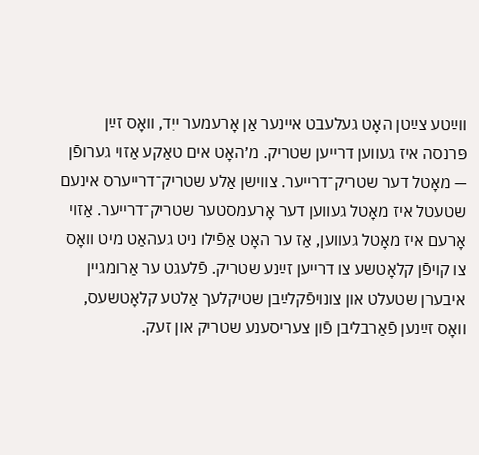ווײַטע צײַטן האָט געלעבט איינער אַן אָרעמער ייִד, וואָס זײַן פּרנסה איז געווען דרייען שטריק. מ׳האָט אים טאַקע אַזוי גערופֿן — מאָטל דער שטריק־דרייער. צווישן אַלע שטריק־דרייערס אינעם שטעטל איז מאָטל געווען דער אָרעמסטער שטריק־דרייער. אַזוי אָרעם איז מאָטל געווען, אַז ער האָט אַפֿילו ניט געהאַט מיט וואָס צו קויפֿן קלאָטשע צו דרייען זײַנע שטריק. פֿלעגט ער אַרומגיין איבערן שטעלט און צונויפֿקלײַבן שטיקלעך אַלטע קלאָטשעס, וואָס זײַנען פֿאַרבליבן פֿון צעריסענע שטריק און זעק.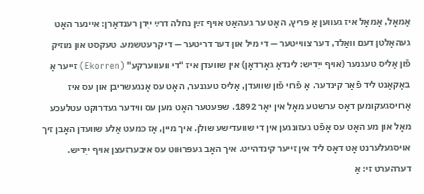אַמאָל, אַמאָל איז געווען אַ פּריץ, האָט ער געהאַט אויף זײַן נחלה דרײַ ייִדן רענדאַרן: איינער האָט געהאַלטן דעם וואַלד, דער צווייטער — די מיל און דער דריטער — די קרעטשמע. טעקסט און מוזיק פֿון אַליס טעגנער (אויף ייִדיש: לינדאַ גאָרדאָן) אין שוועדן איז “די וועווערקע" (Ekorren) זייער אַ באַקאַנט ליד פֿאַר קינדער. אַ פֿרוי פֿון שוועדן, אַליס טעגנער, האָט עס אָנגעשריבן און עס איז אַרויסגעקומען דאָס ערשטע מאָל אין יאָר 1892. שפּעטער האָט מען עס ווידער געדרוקט עטלעכע מאָל און מע האָט עס אָפֿט געזונגען אין די שוועדישע שולן. איך מיין, אַז כּמעט אַלע שוועדן האָבן זיך אויסגעלערנט אָט דאָס ליד אין זייער קינדהייט. איך האָב געפּרוּווט עס איבערזעצן אויף ייִדיש. דערהערט זי: אַ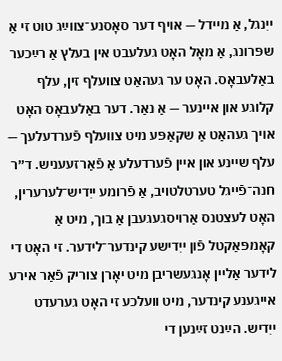ייִנגל, אַ מיידל — אויף דער סאָסנע־צווײַג טוט זי אַ שפּרונג, אַ מאָל האָט געלעבט אין בעלץ אַ רײַכער באַלעבאָס. האָט ער געהאַט צוועלף זין, עלף קלוגע און איינער — אַ נאַר. דער באַלעבאָס האָט אויך געהאַט אַ שקאַפּע מיט צוועלף פֿערדעלעך — עלף שיינע און איין פֿערדעלע אַ פֿאַרזעעניש. ד״ר חנה־פֿייגל טערטלטויב, אַ פֿרומע ייִדיש־לערערין, האָט לעצטנס אַרויסגעגעבן אַ בוך, מיט אַ קאָמפּאַקטל פֿון ייִדישע קינדער־לידער. זי האָט די לידער אַליין אָנגעשריבן מיט יאָרן צוריק פֿאַר אירע אייגענע קינדער, מיט וועלכע זי האָט גערעדט ייִדיש. הײַנט זײַנען די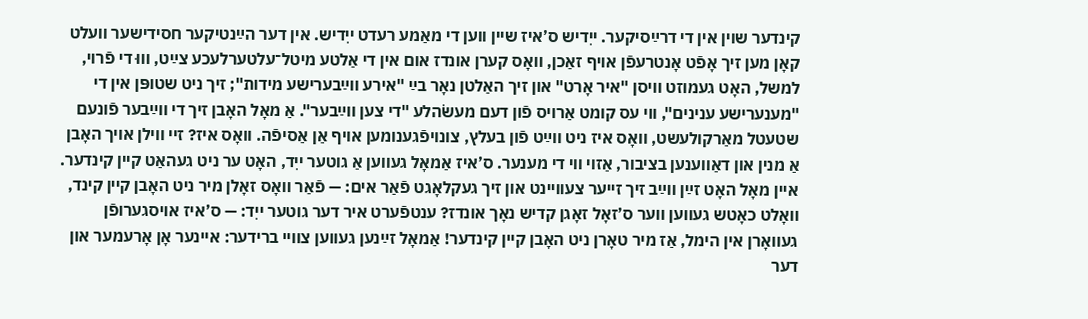קינדער שוין אין די דרײַסיקער. ייִדיש ס’איז שיין ווען די מאַמע רעדט ייִדיש. אין דער הײַנטיקער חסידישער וועלט קאָן מען זיך אָפֿט אָנטרעפֿן אויף זאַכן, וואָס קערן אונדז אום אין די אַלטע מיטל־עלטערלעכע צײַט, וווּ די פֿרוי, למשל, האָט געמוזט וויסן "איר אָרט" און זיך האַלטן נאָר בײַ "אירע ווײַבערישע מידות"; זיך ניט שטופּן אין די "מענערישע ענינים", ווי עס קומט אַרויס פֿון דעם מעשׂהלע "די צען ווײַבער". אַ מאָל האָבן זיך די ווײַבער פֿונעם שטעטל מאַרקולעשט, וואָס איז ניט ווײַט פֿון בעלץ, צונויפֿגענומען אויף אַן אַסיפֿה. וואָס איז? זיי ווילן אויך האָבן אַ מנין און דאַווענען בציבור, אַזוי ווי די מענער. ס’איז אַמאָל געווען אַ גוטער ייִד, האָט ער ניט געהאַט קיין קינדער. איין מאָל האָט זײַן ווײַב זיך זייער צעוויינט און זיך געקלאָגט פֿאַר אים: — פֿאַר וואָס זאָלן מיר ניט האָבן קיין קינד, וואָלט כאָטש געווען ווער ס’זאָל זאָגן קדיש נאָך אונדז? ענטפֿערט איר דער גוטער ייִד: — ס’איז אויסגערופֿן געוואָרן אין הימל, אַז מיר טאָרן ניט האָבן קיין קינדער! אַמאָל זײַנען געווען צוויי ברידער: איינער אָן אָרעמער און דער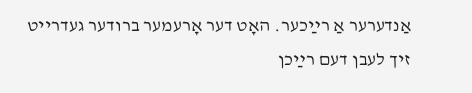אַנדערער אַ רײַכער. האָט דער אָרעמער ברודער געדרייט זיך לעבן דעם רײַכן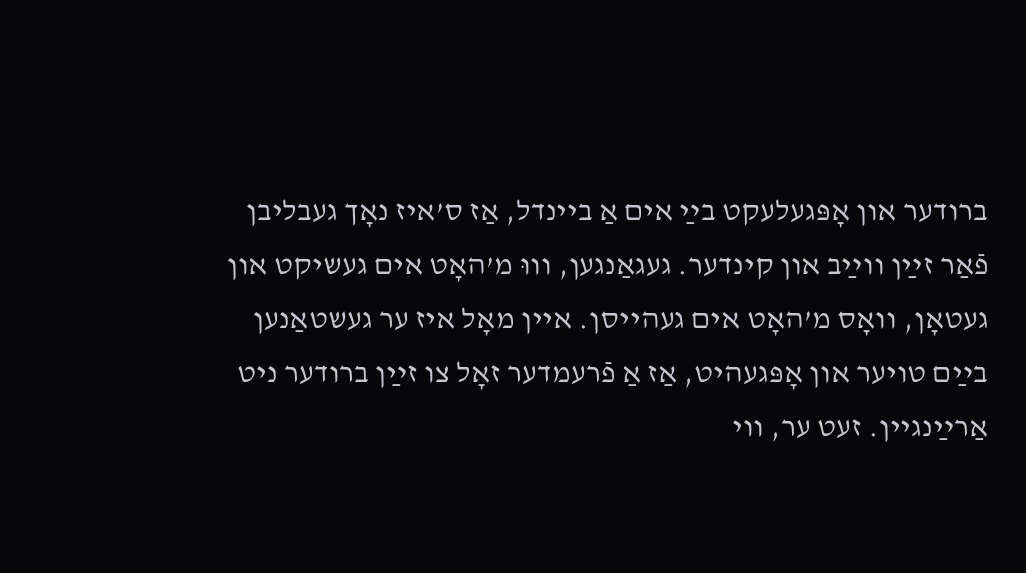ברודער און אָפּגעלעקט בײַ אים אַ ביינדל, אַז ס’איז נאָך געבליבן פֿאַר זײַן ווײַב און קינדער. געגאַנגען, וווּ מ’האָט אים געשיקט און געטאָן, וואָס מ’האָט אים געהייסן. איין מאָל איז ער געשטאַנען בײַם טויער און אָפּגעהיט, אַז אַ פֿרעמדער זאָל צו זײַן ברודער ניט אַרײַנגיין. זעט ער, ווי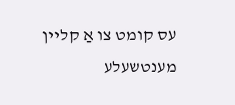עס קומט צו אַ קליין מענטשעלע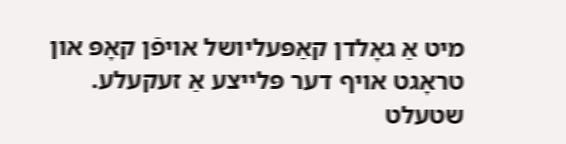מיט אַ גאָלדן קאַפּעליושל אויפֿן קאָפּ און טראָגט אויף דער פּלייצע אַ זעקעלע. שטעלט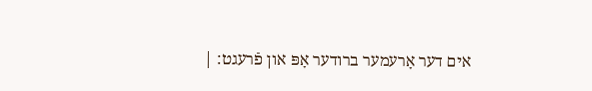אים דער אָרעמער ברודער אָפּ און פֿרעגט: |